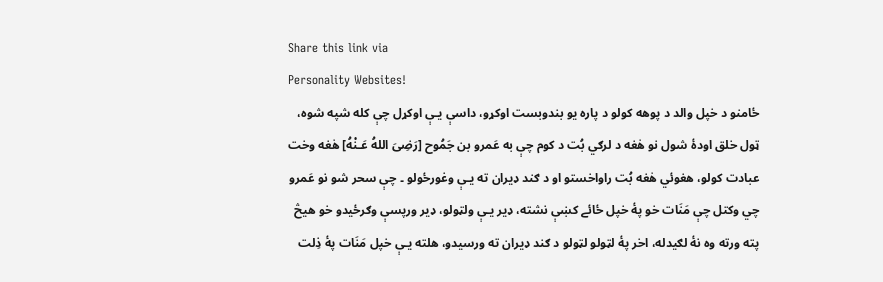Share this link via
Personality Websites!
ځامنو د خپل والد د پوهه کولو د پاره يو بندوبست اوکړو، داسې يـې اوکړل چې کله شپه شوه، ټول خلق اودۀ شول نو هٰغه د لرګي بُت د کوم چې به عَمرو بن جَمُوح [رَضِىَ اللهُ عَـنْهُ] هٰغه وخت عبادت کولو، هغوئي هٰغه بُت راواخستو او د ګند ډيران ته يـې وغورځولو ۔ چې سحر شو نو عَمرو چي وکتل چې مَنَات خو پۀ خپل ځائے کښې نشته، ډير يـې ولټولو، ډير ورپسې وګرځيدو خو هيڅ پته ورته وه نۀ لګيدله، اخر پۀ لټولو لټولو د ګند ډيران ته ورسيدو، هلته يـې خپل مَنَات پۀ ذِلت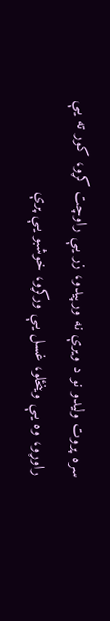سره پروت وليدو نو د ويرې نه ورپيدو، زر يـې راوچت کړو، کور ته يـې راوړو، وه يـې وينځلو، غسل يـې ورکړو، خوشبو يـې پرې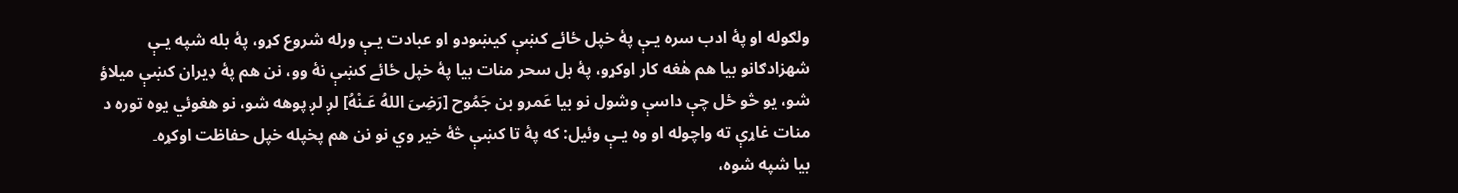ولګوله او پۀ ادب سره يـې پۀ خپل ځائے کښې کيښودو او عبادت يـې ورله شروع کړو، پۀ بله شپه يـې شهزادګانو بيا هم هٰغه کار اوکړو، پۀ بل سحر منات بيا پۀ خپل ځائے کښې نۀ وو، نن هم پۀ ډيران کښې ميلاؤ شو، يو څو ځل چې داسې وشول نو بيا عَمرو بن جَمُوح [رَضِىَ اللهُ عَـنْهُ] لږ لږ پوهه شو، نو هغوئي يوه توره د منات غاړې ته واچوله او وه يـې وئيل: که پۀ تا کښې څۀ خير وي نو نن هم پخپله خپل حفاظت اوکړه۔
بيا شپه شوه،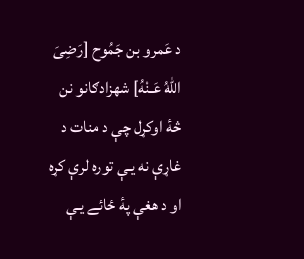د عَمرو بن جَمُوح [رَضِىَ اللهُ عَـنْهُ] شهزادګانو نن څۀ اوکړل چې د منات د غاړې نه يـې توره لرې کړه او د هغې پۀ ځائے يـې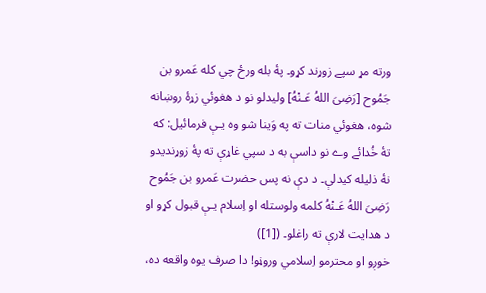ورته مړ سپے زوړند کړو۔ پۀ بله ورځ چي کله عَمرو بن جَمُوح [رَضِىَ اللهُ عَـنْهُ] وليدلو نو د هغوئي زړۀ روښانه شوه، هغوئي منات ته په وَينا شو وه يـې فرمائيل: که تۀ خُدائے وے نو داسې به د سپي غاړې ته پۀ زوړنديدو نۀ ذليله کيدلې۔ د دې نه پس حضرت عَمرو بن جَمُوح رَضِىَ اللهُ عَـنْهُ کلمه ولوستله او اِسلام يـې قبول کړو او د هدايت لارې ته راغلو۔ ([1])
خوږو او محترمو اِسلامي وروڼو! دا صرف يوه واقعه ده،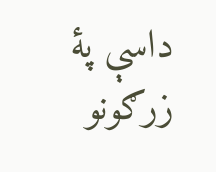داسې پۀ زرګونو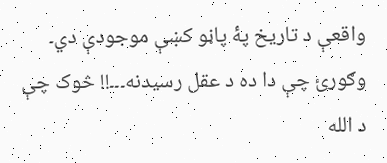واقعې د تاريخ پۀ پاڼو کښې موجودې دي۔ وګورئ چې دا ده د عقل رسيدنه۔۔۔!! څوک چې د الله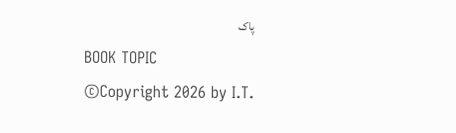پاک
BOOK TOPIC
©Copyright 2026 by I.T.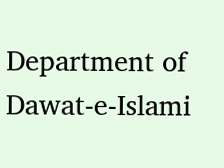Department of Dawat-e-Islami